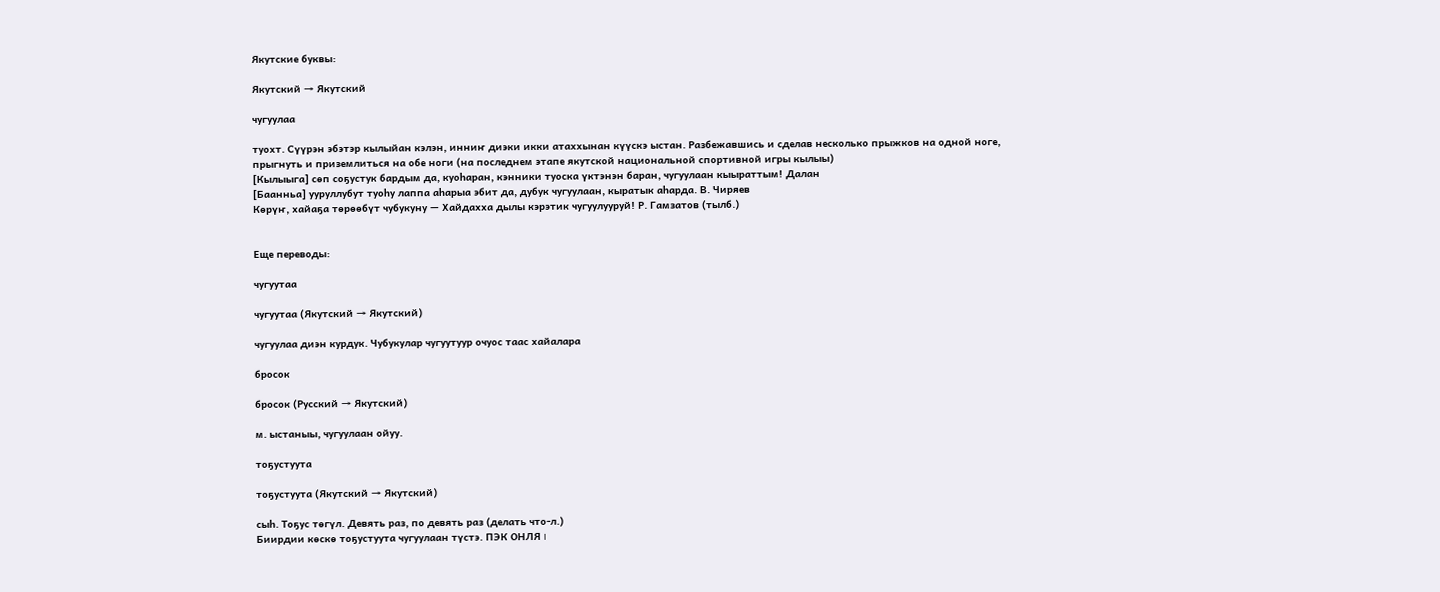Якутские буквы:

Якутский → Якутский

чугуулаа

туохт. Сүүрэн эбэтэр кылыйан кэлэн, инниҥ диэки икки атаххынан күүскэ ыстан. Разбежавшись и сделав несколько прыжков на одной ноге, прыгнуть и приземлиться на обе ноги (на последнем этапе якутской национальной спортивной игры кылыы)
[Кылыыга] сөп соҕустук бардым да, куоһаран, кэнники туоска үктэнэн баран, чугуулаан кыыраттым! Далан
[Баанньа] ууруллубут туоһу лаппа аһарыа эбит да, дубук чугуулаан, кыратык аһарда. В. Чиряев
Көрүҥ, хайаҕа төрөөбүт чубукуну — Хайдахха дылы кэрэтик чугуулууруй! Р. Гамзатов (тылб.)


Еще переводы:

чугуутаа

чугуутаа (Якутский → Якутский)

чугуулаа диэн курдук. Чубукулар чугуутуур очуос таас хайалара

бросок

бросок (Русский → Якутский)

м. ыстаныы, чугуулаан ойуу.

тоҕустуута

тоҕустуута (Якутский → Якутский)

сыһ. Тоҕус төгүл. Девять раз, по девять раз (делать что-л.)
Биирдии көскө тоҕустуута чугуулаан түстэ. ПЭК ОНЛЯ I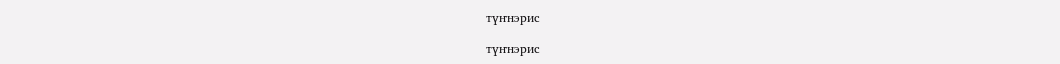түҥнэрис

түҥнэрис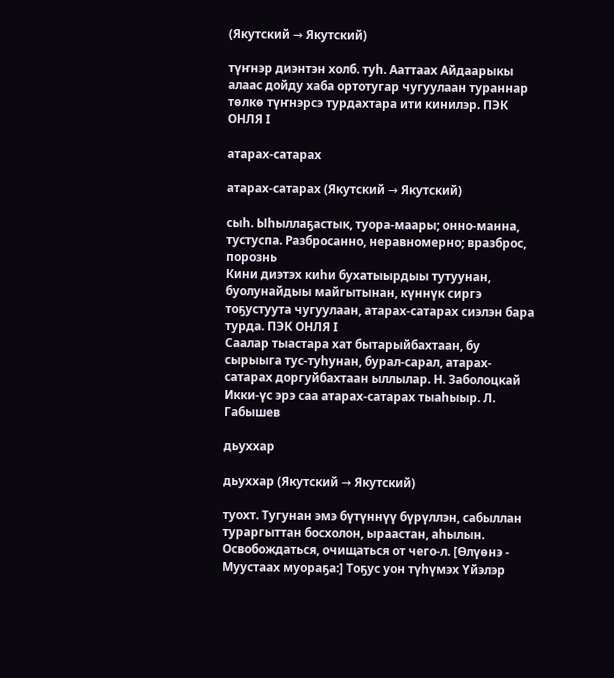(Якутский → Якутский)

түҥнэр диэнтэн холб. туһ. Ааттаах Айдаарыкы алаас дойду хаба ортотугар чугуулаан тураннар төлкө түҥнэрсэ турдахтара ити кинилэр. ПЭК ОНЛЯ I

атарах-сатарах

атарах-сатарах (Якутский → Якутский)

сыһ. Ыһыллаҕастык, туора-маары; онно-манна, тустуспа. Разбросанно, неравномерно; вразброс, порознь
Кини диэтэх киһи бухатыырдыы тутуунан, буолунайдыы майгытынан, күннүк сиргэ тоҕустуута чугуулаан, атарах-сатарах сиэлэн бара турда. ПЭК ОНЛЯ I
Саалар тыастара хат бытарыйбахтаан, бу сырыыга тус-туһунан, бурал-сарал, атарах-сатарах доргуйбахтаан ыллылар. Н. Заболоцкай
Икки-үс эрэ саа атарах-сатарах тыаһыыр. Л. Габышев

дьуххар

дьуххар (Якутский → Якутский)

туохт. Тугунан эмэ бүтүннүү бүрүллэн, сабыллан тураргыттан босхолон, ыраастан, аһылын. Освобождаться, очищаться от чего-л. [Өлүөнэ - Муустаах муораҕа:] Тоҕус уон түһүмэх Үйэлэр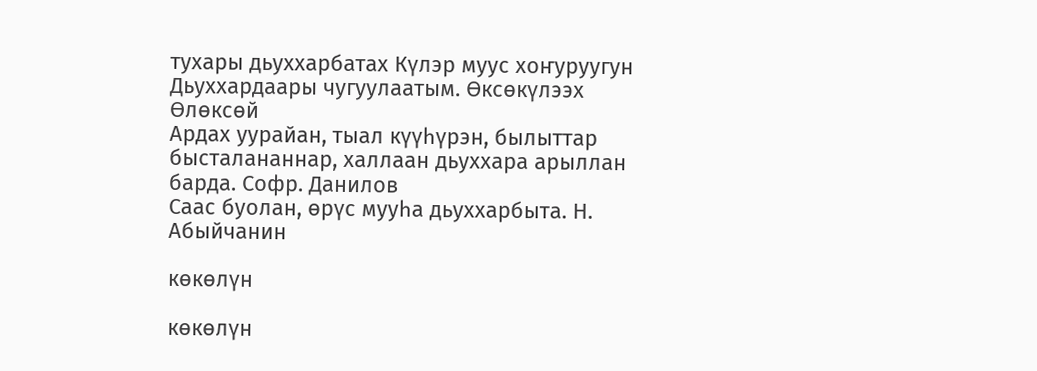тухары дьуххарбатах Күлэр муус хоҥуруугун Дьуххардаары чугуулаатым. Өксөкүлээх Өлөксөй
Ардах уурайан, тыал күүһүрэн, былыттар бысталананнар, халлаан дьуххара арыллан барда. Софр. Данилов
Саас буолан, өрүс мууһа дьуххарбыта. Н. Абыйчанин

көкөлүн

көкөлүн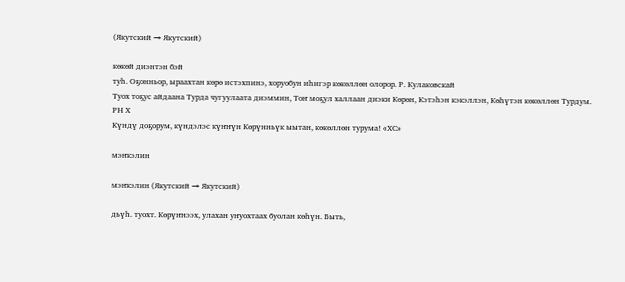(Якутский → Якутский)

көкөй диэнтэн бэй
туһ. Оҕонньор, ыраахтан көрө истэхпинэ, хоруобун иһигэр көкөллөн олорор. Р. Кулаковскай
Туох тоҕус айдаана Турда чугуулаата диэммин, Тоҥ моҕул халлаан диэки Көрөн, Кэтэһэн кэкэллэн, Көһүтэн көкөллөн Турдум. РН Х
Күндү доҕорум, күндэлэс күҥҥүн Көрүнньүк ыытан, көкөллөн турума! «ХС»

мэҥкэлин

мэҥкэлин (Якутский → Якутский)

дьүһ. туохт. Көрүҥнээх, улахан уҥуохтаах буолан көһүн. Быть,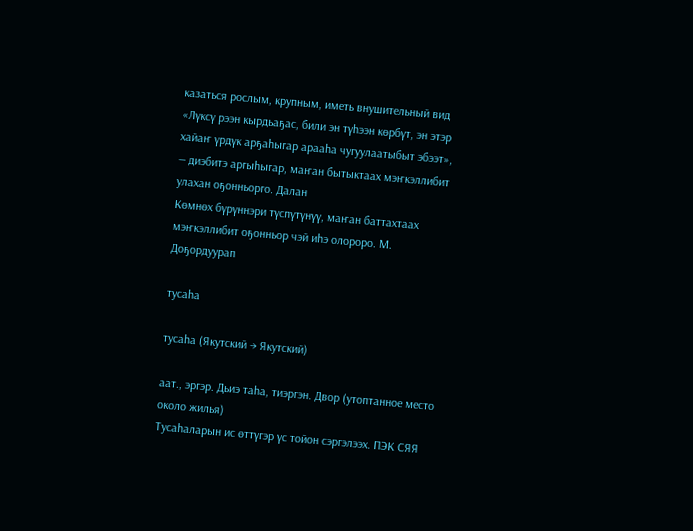казаться рослым, крупным, иметь внушительный вид
«Лүксү рээн кырдьаҕас, били эн түһээн көрбүт, эн этэр хайаҥ үрдүк арҕаһыгар арааһа чугуулаатыбыт эбээт», — диэбитэ аргыһыгар, маҥан бытыктаах мэҥкэллибит улахан оҕонньорго. Далан
Көмнөх бүрүннэри түспүтүнүү, маҥан баттахтаах мэҥкэллибит оҕонньор чэй иһэ олороро. М. Доҕордуурап

тусаһа

тусаһа (Якутский → Якутский)

аат., эргэр. Дьиэ таһа, тиэргэн. Двор (утоптанное место около жилья)
Тусаһаларын ис өттүгэр үс тойон сэргэлээх. ПЭК СЯЯ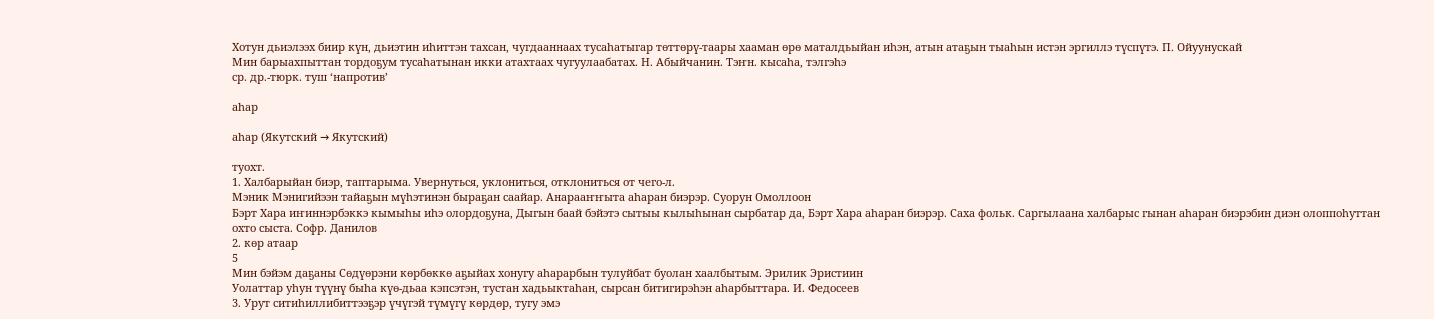Хотун дьиэлээх биир күн, дьиэтин иһиттэн тахсан, чугдааннаах тусаһатыгар төттөрү-таары хааман өрө маталдьыйан иһэн, атын атаҕын тыаһын истэн эргиллэ түспүтэ. П. Ойуунускай
Мин барыахпыттан тордоҕум тусаһатынан икки атахтаах чугуулаабатах. Н. Абыйчанин. Тэҥн. кысаһа, тэлгэһэ
ср. др.-тюрк. туш ‘напротив’

аһар

аһар (Якутский → Якутский)

туохт.
1. Халбарыйан биэр, таптарыма. Увернуться, уклониться, отклониться от чего-л.
Мэник Мэнигийээн тайаҕын мүһэтинэн быраҕан саайар. Анарааҥҥыта аһаран биэрэр. Суорун Омоллоон
Бэрт Хара иҥиннэрбэккэ кымыһы иһэ олордоҕуна, Дыгын баай бэйэтэ сытыы кылыһынан сырбатар да, Бэрт Хара аһаран биэрэр. Саха фольк. Саргылаана халбарыс гынан аһаран биэрэбин диэн олоппоһуттан охто сыста. Софр. Данилов
2. көр атаар
5
Мин бэйэм даҕаны Сөдүөрэни көрбөккө аҕыйах хонугу аһарарбын тулуйбат буолан хаалбытым. Эрилик Эристиин
Уолаттар уһун түүнү быһа күө-дьаа кэпсэтэн, тустан хадьыктаһан, сырсан битигирэһэн аһарбыттара. И. Федосеев
3. Урут ситиһиллибиттээҕэр үчүгэй түмүгү көрдөр, тугу эмэ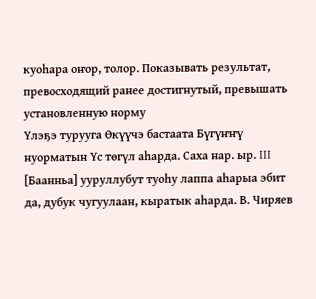куоһара оҥор, толор. Показывать результат, превосходящий ранее достигнутый, превышать установленную норму
Үлэҕэ турууга Өкүүчэ бастаата Бүгүҥҥү нуорматын Үс төгүл аһарда. Саха нар. ыр. III
[Баанньа] ууруллубут туоһу лаппа аһарыа эбит да, дубук чугуулаан, кыратык аһарда. В. Чиряев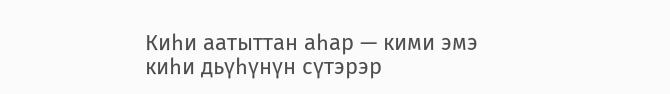Киһи аатыттан аһар — кими эмэ киһи дьүһүнүн сүтэрэр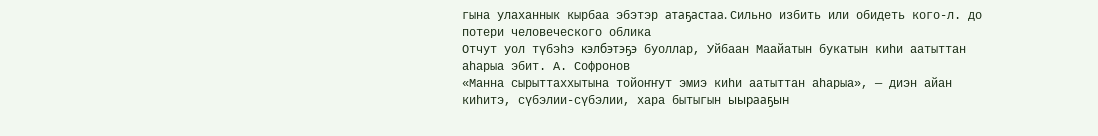гына улаханнык кырбаа эбэтэр атаҕастаа. Сильно избить или обидеть кого-л. до потери человеческого облика
Отчут уол түбэһэ кэлбэтэҕэ буоллар, Уйбаан Маайатын букатын киһи аатыттан аһарыа эбит. А. Софронов
«Манна сырыттаххытына тойоҥҥут эмиэ киһи аатыттан аһарыа», — диэн айан киһитэ, сүбэлии-сүбэлии, хара бытыгын ыырааҕын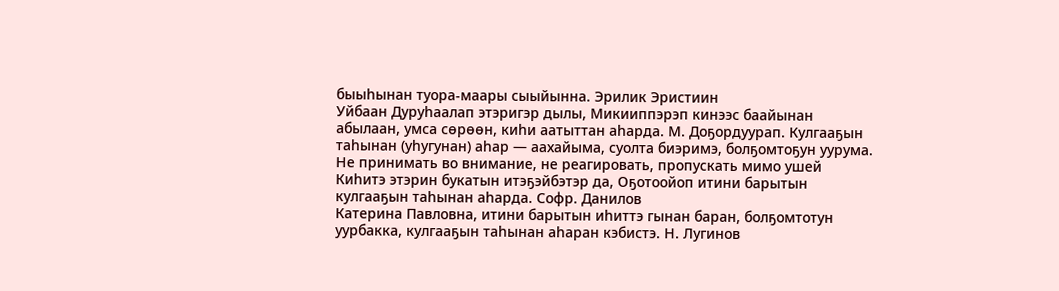быыһынан туора-маары сыыйынна. Эрилик Эристиин
Уйбаан Дуруһаалап этэригэр дылы, Микииппэрэп кинээс баайынан абылаан, умса сөрөөн, киһи аатыттан аһарда. М. Доҕордуурап. Кулгааҕын таһынан (уһугунан) аһар — аахайыма, суолта биэримэ, болҕомтоҕун уурума. Не принимать во внимание, не реагировать, пропускать мимо ушей
Киһитэ этэрин букатын итэҕэйбэтэр да, Оҕотоойоп итини барытын кулгааҕын таһынан аһарда. Софр. Данилов
Катерина Павловна, итини барытын иһиттэ гынан баран, болҕомтотун уурбакка, кулгааҕын таһынан аһаран кэбистэ. Н. Лугинов